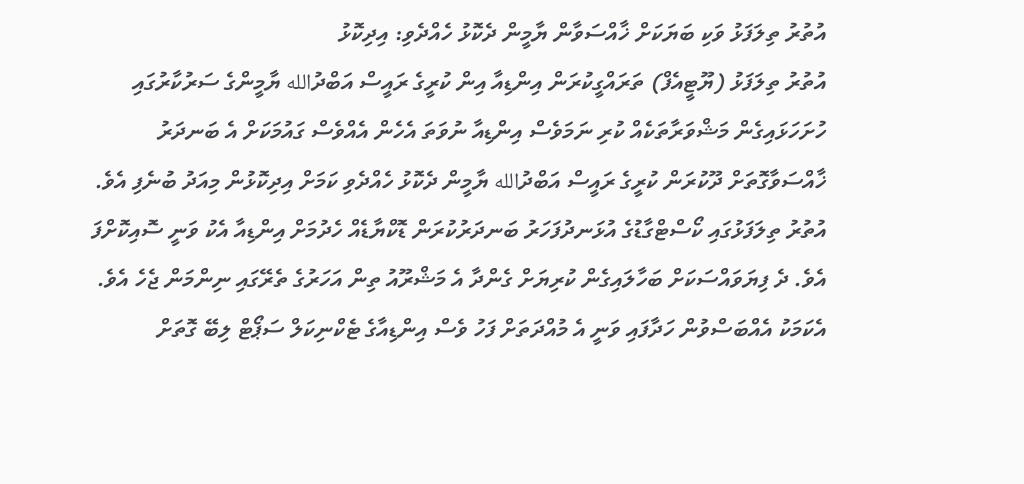އުތުރު ތިލަފަޅު ވަކި ބަޔަކަށް ޚާއްސަވާން ޔާމީން ދެކޮޅު ހެއްދެވި: އިދިކޮޅު
އުތުރު ތިލަފަޅު (ޔޫޓީއެފް) ތަރައްގީކުރަން އިންޑިއާ އިން ކުރީގެ ރައީސް އަބްދުالله ޔާމީންގެ ސަރުކާރުގައި ހުށަހަޅައިގެން މަޝްވަރާތަކެއް ކުރި ނަމަވެސް އިންޑިއާ ނުވަތަ އެހެން އެއްވެސް ގައުމަކަށް އެ ބަނދަރު ޚާއްސަވާގޮތަށް ދޫކުރަން ކުރީގެ ރައީސް އަބްދުالله ޔާމީން ދެކޮޅު ހެއްދެވި ކަމަށް އިދިކޮޅުން މިއަދު ބުނެފި އެވެ.
އުތުރު ތިލަފަޅުގައި ކޯސްޓްގާޑުގެ އުޅަނދުފަހަރު ބަނދަރުކުރަން ޑޮކްޔާޑެއް ހެދުމަށް އިންޑިއާ އެކު ވަނީ ސޮއިކޮށްފަ އެވެ. ދެ ފިޔަވައްސަކަށް ބަހާލައިގެން ކުރިޔަށް ގެންދާ އެ މަޝްރޫއު ތިން އަހަރުގެ ތެރޭގައި ނިންމަން ޖެހެ އެވެ. އެކަމަކު އެއްބަސްވުން ހަދާފައި ވަނީ އެ މުއްދަތަށް ފަހު ވެސް އިންޑިއާގެ ޓެކްނިކަލް ސަޕޯޓް ލިބޭ ގޮތަށް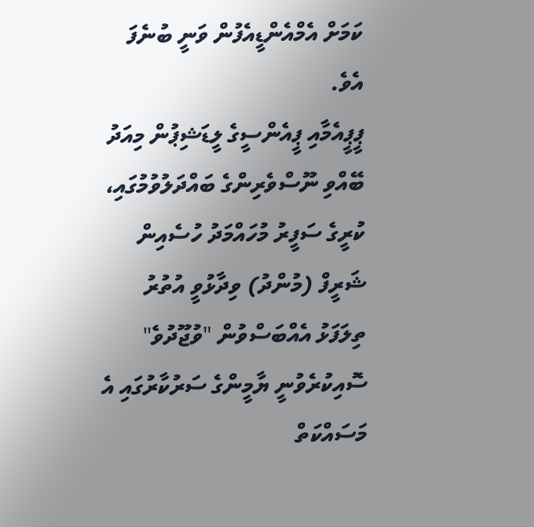ކަމަށް އެމްއެންޑީއެފުން ވަނީ ބުނެފަ އެވެ.
ޕީޕީއެމާއި ޕީއެންސީގެ ލީޑަޝިޕުން މިއަދު ބޭއްވި ނޫސްވެރިންގެ ބައްދަލުވުމުގައި، ކުރީގެ ސަފީރު މުހައްމަދު ހުސެއިން ޝަރީފް (މުންދު) ވިދާޅުވީ އުތުރު ތިލަފަޅު އެއްބަސްވުން "ވުޖޫދުވެ" ސޮއިކުރެވުނީ ޔާމީންގެ ސަރުކާރުގައި އެ މަސައްކަތް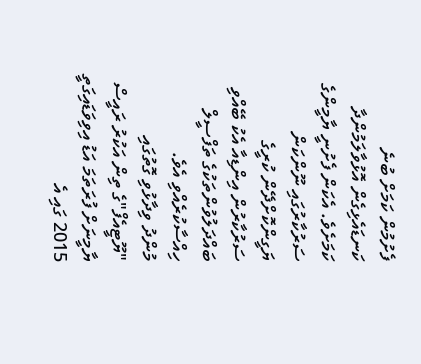ފެށުމުން ކަމަށް ބުނެ ކަނޑައެޅިގެން އޮޅުވާލަމުންދާ ކަމަށެވެ. އެކަން ފެށުނީ ޔާމީންގެ ސަރުކާރުގައި ނޫންކަން ޔަގީންކޮށްދޭން ކުރީގެ ސަރުކާރުން އިންޑިއާ އެކު ބޭއްވި ބައްދަލުވުންތަކުގެ ތަފްސީލް ހިއްސާކުރެއްވި އެވެ.
މުންދު ވިދާޅުވި ގޮތުގައި "ޔޫޓީއެފް"ގެ ތިން އަކުރު ރައީސް ޔާމީނަށް ފުރަތަމަ އަޑު އިވިވަޑައިގަތީ 2015 ގައި އެ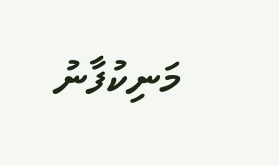މަނިކުފާނު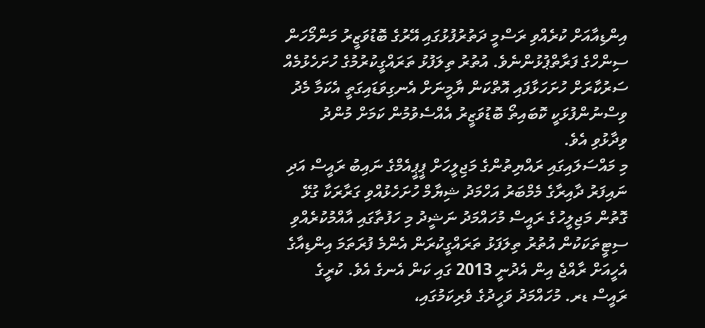އިންޑިއާއަށް ކުރެއްވި ރަސްމީ ދަތުރުފުޅުގައި އޭރުގެ ބޮޑުވަޒީރު މަންމޯހަން ސިންހްގެ ފަރާތްޕުޅުންނެވެ. އުތުރު ތިލަފުޅު ތަރައްގީކުރުމުގެ ހުށަހެޅުމެއް ސަރުކާރަށް ހުށަހަޅާފައި އޮތްކަން ޔާމީނަށް އެނގިވަޑައިގަތީ އެކަމާ މެދު ވިސްނުންފުޅަކީ ކޮބައިތޯ ބޮޑުވަޒީރު އެއްސެވުމުން ކަމަށް މުންދު ވިދާޅުވި އެވެ.
މި މައްސަލައިގައި ރައްޔިތުންގެ މަޖިލީހަށް ޕީޕީއެމްގެ ނައިބު ރައީސް އަދި ނައިފަރު ދާއިރާގެ މެމްބަރު އަހްމަދު ޝިޔާމް ހުށަހެޅުއްވި ގަރާރަކާ ގުޅޭ ގޮތުން މަޖިލީހުގެ ރައީސް މުހައްމަދު ނަޝީދު މި ހަފުތާގައި އާއްމުކުރެއްވި ސިޓީތަކަކުން އުތުރު ތިލަފަޅު ތަރައްގީކުރަން އެންމެ ފުރަތަމަ އިންޑިއާގެ އެހީއަށް ރާއްޖެ އިން އެދުނީ 2013 ގައި ކަން އެނގެ އެވެ. ކުރީގެ ރައީސް ޑރ. މުހައްމަދު ވަހީދުގެ ވެރިކަމުގައި،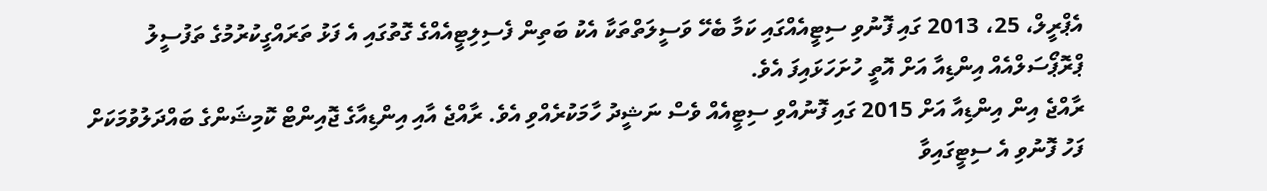އެޕްރީލް، 25، 2013 ގައި ފޮނުވި ސިޓީއެއްގައި ކަމާ ބެހޭ ވަސީލަތްތަކާ އެކު ބަތިން ފެސިލިޓީއެއްގެ ގޮތުގައި އެ ފަޅު ތަރައްގީކުރުމުގެ ތަފުސީލު ޕްރޮޕޯސަލްއެއް އިންޑިއާ އަށް އޮތީ ހުށަހަޅައިފަ އެވެ.
ރާއްޖެ އިން އިންޑިއާ އަށް 2015 ގައި ފޮނުއްވި ސިޓީއެއް ވެސް ނަޝީދު ހާމަކުރެއްވި އެވެ. ރާއްޖެ އާއި އިންޑިއާގެ ޖޮއިންޓް ކޮމިޝަންގެ ބައްދަލުވުމަކަށް ފަހު ފޮނުވި އެ ސިޓީގައިވާ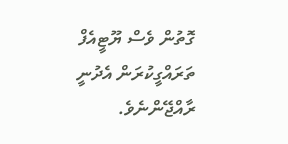ގޮތުން ވެސް ޔޫޓީއެފް ތަރައްގީކުރަން އެދުނީ ރާއްޖޭންނެވެ.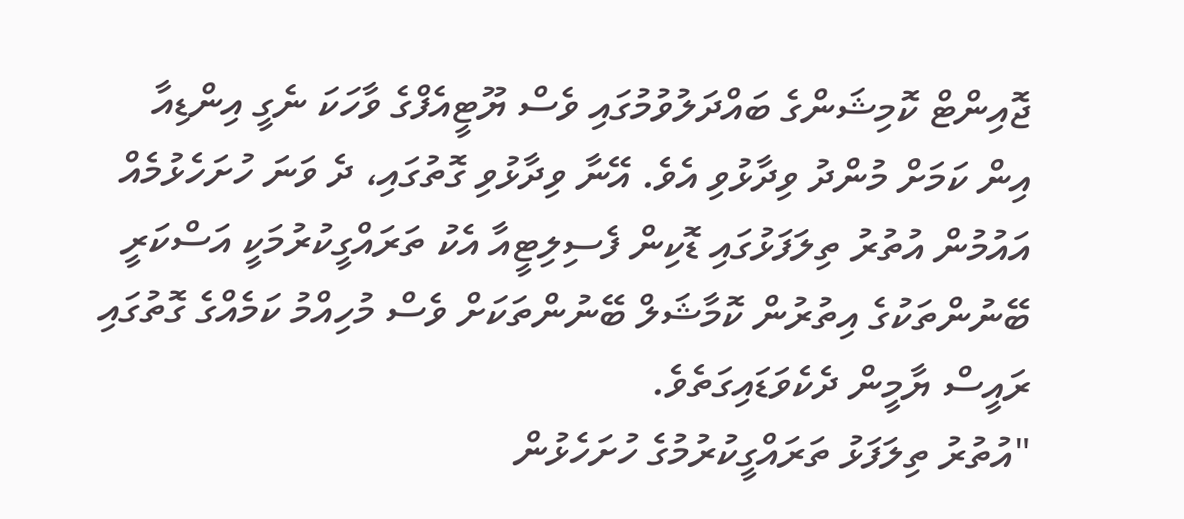ޖޮއިންޓް ކޮމިޝަންގެ ބައްދަލުވުމުގައި ވެސް ޔޫޓީއެފްގެ ވާހަކަ ނެގީ އިންޑިއާ އިން ކަމަށް މުންދު ވިދާޅުވި އެވެ. އޭނާ ވިދާޅުވި ގޮތުގައި، ދެ ވަނަ ހުށަހެޅުމެއް އައުމުން އުތުރު ތިލަފަޅުގައި ޑޮކިން ފެސިލިޓީއާ އެކު ތަރައްގީކުރުމަކީ އަސްކަރީ ބޭނުންތަކުގެ އިތުރުން ކޮމާޝަލް ބޭނުންތަކަށް ވެސް މުހިއްމު ކަމެއްގެ ގޮތުގައި ރައީސް ޔާމީން ދެކެވަޑައިގަތެވެ.
"އުތުރު ތިލަފަޅު ތަރައްގީކުރުމުގެ ހުށަހެޅުން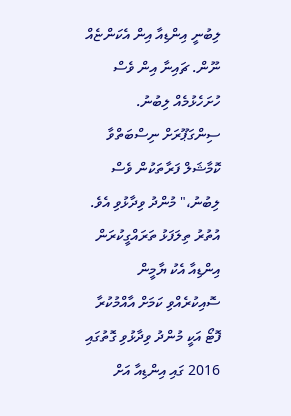ލިބުނީ އިންޑިއާ އިން އެކަންޏެއް ނޫން. ޗައިނާ އިން ވެސް ހުށަހެޅުމެއް ލިބުނު. ސިންގަޕޫރަށް ނިސްބަތްވާ ކޮމާޝަލް ފަރާތަކުން ވެސް ލިބުނު،" މުންދު ވިދާޅުވި އެވެ.
އުތުރު ތިލަފަޅު ތަރައްގީކުރަން އިންޑިއާ އެކު ޔާމީން ސޮއިކުރެއްވި ކަމަށް އާއްމުކުރާ ފޮޓޯ އަކީ މުންދު ވިދާޅުވި ގޮތުގައި 2016 ގައި އިންޑިއާ އަށް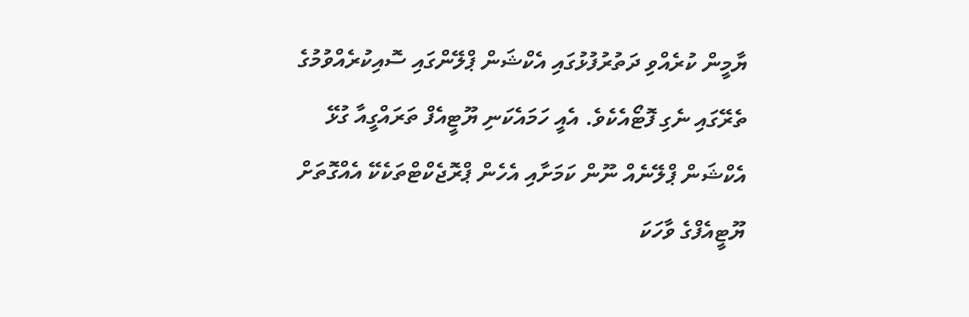ޔާމީން ކުރެއްވި ދަތުރުފުޅުގައި އެކްޝަން ޕްލޭންގައި ސޮއިކުރެއްވުމުގެ ތެރޭގައި ނެގި ފޮޓޯއެކެވެ. އެއީ ހަމައެކަނި ޔޫޓީއެފް ތަރައްގީއާ ގުޅޭ އެކްޝަން ޕްލޭނެއް ނޫން ކަމަށާއި އެހެން ޕްރޮޖެކްޓްތަކެކޭ އެއްގޮތަށް ޔޫޓީއެފްގެ ވާހަކަ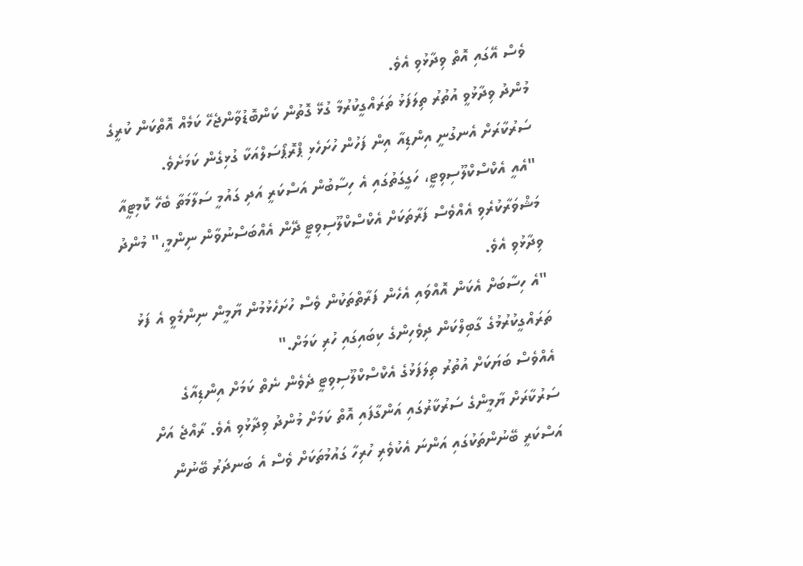ވެސް އޭގައި އޮތް ވިދާޅުވި އެވެ.
މުންދު ވިދާޅުވީ އުތުރު ތިލަފަޅު ތަރައްގީކުރުމާ ގުޅޭ ގޮތުން ކަންބޮޑުވާންޖެހޭ ކަމެއް އޮތްކަން ކުރީގެ ސަރުކާރަށް އެނގުނީ އިންޑިއާ އިން ފަހުން ހުށަހެޅި ޕްރޮޕޯސަލްއަކާ ގުޅިގެން ކަމަށެވެ.
"އެއީ އެކްސްކްލޫސިވިޓީ، ހަގީގަތުގައި އެ ހިސާބުން އަސްކަރީ އަދި ގައުމީ ސަލާމަތާ ބެހޭ ކޮމިޓީއާ މަޝްވަރާކުރެވި އެއްވެސް ފަރާތަކަށް އެކްސްކްލޫސިވިޓީ ދޭން އެއްބަސްނުވާން ނިންމީ،" މުންދު ވިދާޅުވި އެވެ.
"އެ ހިސާބަށް އެކަން އޮއްވައި އެހެން ފަރާތްތަކުން ވެސް ހުށަހެޅުމުން ޔާމީން ނިންމެވީ އެ ފަޅު ތަރައްގީކުރުމުގެ ގާބިލްކަން ދިވެހިންގެ ކިބައިގައި ހުރި ކަމަށް."
އެއްވެސް ބަޔަކަށް އުތުރު ތިލަފަޅުގެ އެކްސްކްލޫސިވިޓީ ދެވެން ނެތް ކަމަށް އިންޑިއާގެ ސަރުކާރަށް ޔާމީންގެ ސަރުކާރުގައި އަންގާފައި އޮތް ކަމަށް މުންދު ވިދާޅުވި އެވެ. ރާއްޖެ އަށް އަސްކަރީ ބޭނުންތަކުގައި އަންނަ އެކުވެރި ހުރިހާ ގައުމުތަކަށް ވެސް އެ ބަނދަރު ބޭނުން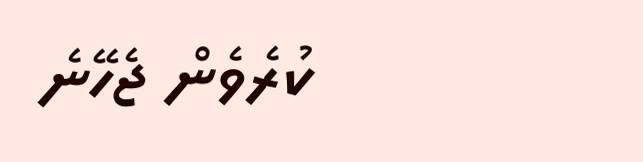ކުރެވެން ޖެހޭނެ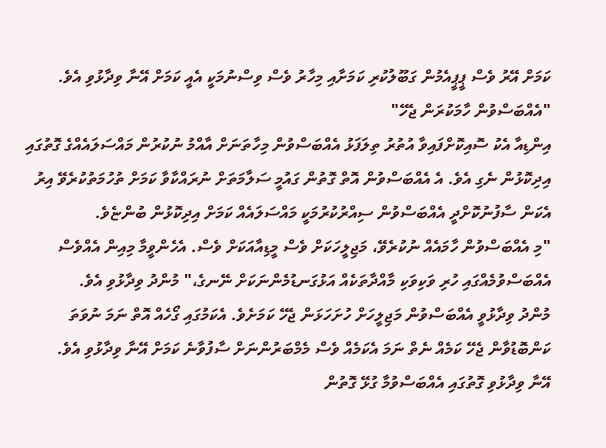ކަމަށް އޭރު ވެސް ޕީޕީއެމުން ގަބޫލުކުރި ކަމަށާއި މިހާރު ވެސް ވިސްނުމަކީ އެއީ ކަމަށް އޭނާ ވިދާޅުވި އެވެ.
"އެއްބަސްވުން ހާމަކުރަން ޖެހޭ"
އިންޑިއާ އެކު ސޮއިކޮށްފައިވާ އުތުރު ތިލަފަޅު އެއްބަސްވުން މިހާތަނަށް އާއްމު ނުކުރުން މައްސަލައެއްގެ ގޮތުގައި އިދިކޮޅުން ނެގި އެވެ. އެ އެއްބަސްވުން އޮތް ގޮތުން ގައުމީ ސަލާމަތަށް ނުރައްކާވާ ކަމަށް ތުހުމަތުކުރެވޭ އިރު އެކަން ސާފުނުކޮށްދީ އެއްބަސްވުން ސިއްރުކުރުމަކީ މައްސަލައެއް ކަމަށް އިދިކޮޅުން ބުންޏެވެ.
"މި އެއްބަސްވުން ހާމައެއް ނުކުރެވޭ، މަޖިލީހަކަށް ވެސް މީޑިއާއަކަށް ވެސް. އެހެންވީމާ މިއިން އެއްވެސް އެއްބަސްވުމެއްގައި ހުރި ވަކިވަކި މާއްދާތަކެއް އަޅުގަނޑުމެންނަކަށް ނޭނގެ،" މުންދު ވިދާޅުވި އެވެ.
މުންދު ވިދާޅުވީ އެއްބަސްވުން މަޖިލީހަށް ހުށަހަޅަން ޖެހޭ ކަމަށެވެ. އެކަމުގައި ގޯހެއް އޮތް ނަމަ ނުވަތަ ކަންބޮޑުވާން ޖެހޭ ކަމެއް ނެތް ނަމަ އެކަމެއް ވެސް މެމްބަރުންނަށް ސާފުވާނެ ކަމަށް އޭނާ ވިދާޅުވި އެވެ.
އޭނާ ވިދާޅުވި ގޮތުގައި އެއްބަސްވުމާ ގުޅޭ ގޮތުން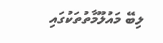ލިބޭ މައުލޫމާތުތަކުގައި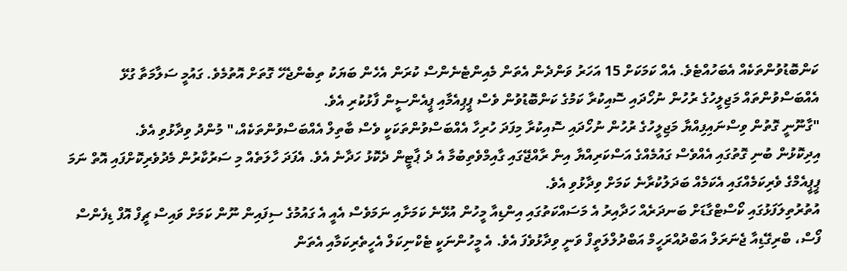ކަންބޮޑުވުންތަކެއް އެބަހުއްޓެވެ. އެއް ކަމަކަށް 15 އަހަރު ވަންދެން އެތަން މެއިންޓެނެންސް ކުރަން އެހެން ބަޔަކު ތިބެންޖެހޭ ގޮތަށް އޮތުމެވެ. ގައުމީ ސަލާމަތާ ގުޅޭ އެއްބަސްވުންތައް މަޖިލީހުގެ ރުހުން ނުހޯދައި ސޮއިކުރާ ކަމުގެ ކަންބޮޑުވުން ވެސް ޕީޕިއެމާއި ޕީއެންސީން ފާޅުކުރި އެވެ.
"ގާނޫނީ ގޮތުން ވިސްނައިފިއްޔާ މަޖިލީހުގެ ރުހުން ނުހޯދައި ސޮއިކުރާ މިފަދަ ހުރިހާ އެއްބަސްވުންތަކަކީ ވެސް ބާތިލް އެއްބަސްވުންތަކެއް،" މުންދު ވިދާޅުވި އެވެ.
އިދިކޮޅުން ބުނި ގޮތުގައި އެއްވެސް ގައުމެއްގެ އަސްކަރިއްޔާ އިން ރާއްޖޭގައި ގާއިމްވެތިބުމާ އެ ދެ ޕާޓީން ދެކޮޅު ހަދާނެ އެވެ. އެފަދަ ހާލަތެއް މި ސަރުކާރުން މެދުވެރިކޮށްފައި އޮތް ނަމަ ޕީޕީއެމްގެ ވެރިކަމެއްގައި އެކަމެއް ބަދަލުކުރާނެ ކަމަށް ވިދާޅުވި އެވެ.
އުތުރުތިލަފަޅުގައި ކޯސްޓްގާޑަށް ބަނދަރެއް ހަދާއިރު އެ މަސައްކަތުގައި އިންޑިއާ މީހުން އުޅޭނެ ކަމަށާއި ނަމަވެސް އެއީ އެ ގައުމުގެ ސިފައިން ނޫން ކަމަށް ވައިސް ޗީފް އޮފް ޑިފެންސް ފޯސް، ބްރިގޭޑިއާ ޖެނަރަލް އަބްދުއްރަހީމް އަބްދުލްލަތީފް ވަނީ ވިދާޅުވެފަ އެވެ. އެ މީހުންނަކީ ޓެކްނިކަލް އެހީތެރިކަމާއި އެތަން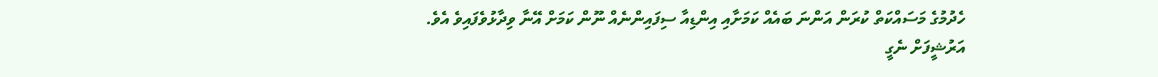ހެދުމުގެ މަސައްކަތް ކުރަން އަންނަ ބައެއް ކަމަށާއި އިންޑިއާ ސިފައިންނެއް ނޫން ކަމަށް އޭނާ ވިދާޅުވެފައިވެ އެވެ.
އަރުޝީފަށް ނެގީ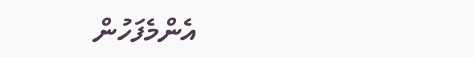އެންމެފަހުން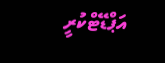އަޕްޑޭޓްކުރީ